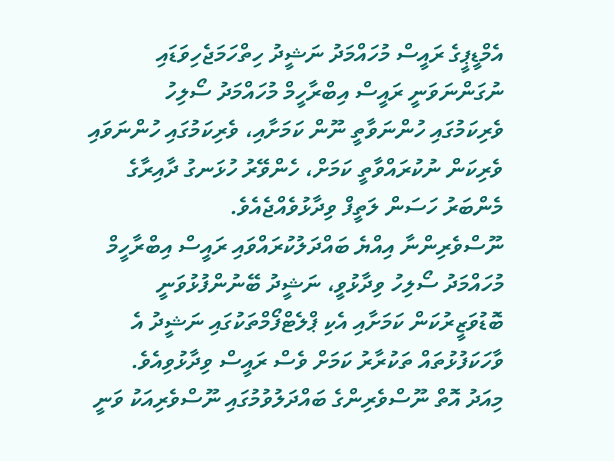އެމްޑީޕީގެ ރައީސް މުހައްމަދު ނަޝީދު ހިތްހަމަޖެހިވަޑައި ނުގަންނަވަނީ ރައީސް އިބްރާހީމް މުހައްމަދު ސޯލިހު ވެރިކަމުގައި ހުންނަވާތީ ނޫން ކަމަށާއި، ވެރިކަމުގައި ހުންނަވައި ވެރިކަން ނުކުރައްވާތީ ކަމަށް، ހެންވޭރު ހުޅަނގު ދާއިރާގެ މެންބަރު ހަސަން ލަތީފް ވިދާޅުވެއްޖެއެވެ.
ނޫސްވެރިންނާ އިއްޔެ ބައްދަލުކުރައްވައި ރައީސް އިބްރާހީމް މުހައްމަދު ސޯލިހު ވިދާޅުވީ، ނަޝީދު ބޭނުންފުޅުވަނީ ބޮޑުވަޒީރުކަން ކަމަށާއި އެކި ޕްލެޓްފޯމްތަކުގައި ނަޝީދު އެ ވާހަކަފުޅުތައް ތަކުރާރު ކަމަށް ވެސް ރައީސް ވިދާޅުވިއެވެ.
މިއަދު އޮތް ނޫސްވެރިންގެ ބައްދަލުވުމުގައި ނޫސްވެރިއަކު ވަނީ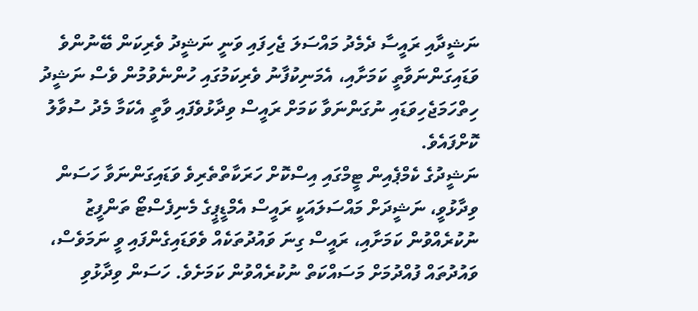ނަޝީދާއި ރައީސާ ދެމެދު މައްސަލަ ޖެހިފައި ވަނީ ނަޝީދު ވެރިކަން ބޭނުންވެ ވަޑައިގަންނަވާތީ ކަމަށާއި، އެމަނިކުފާނު ވެރިކަމުގައި ހުންނެވުމުން ވެސް ނަޝީދު ހިތްހަމަޖެހިވަޑައި ނުގަންނަވާ ކަމަށް ރައީސް ވިދާޅުވެފައި ވާތީ އެކަމާ މެދު ސުވާލު ކޮށްފައެވެ.
ނަޝީދުގެ ކެމްޕެއިން ޓީމްގައި އިސްކޮށް ހަރަކާތްތެރިވެ ވަޑައިގަންނަވާ ހަސަން ވިދާޅުވީ، ނަޝީދަށް މައްސަލައަކީ ރައީސް އެމްޑީޕީގެ މެނިފެސްޓޯ ތަންފީޒު ނުކުރެއްވުން ކަމަށާއި، ރައީސް ގިނަ ވައުދުތަކެއް ވެވަޑައިގެންފައި ވީ ނަމަވެސް، ވައުދުތައް ފުއްދުމަށް މަސައްކަތް ނުކުރެއްވުން ކަމަށެވެ. ހަސަން ވިދާޅުވި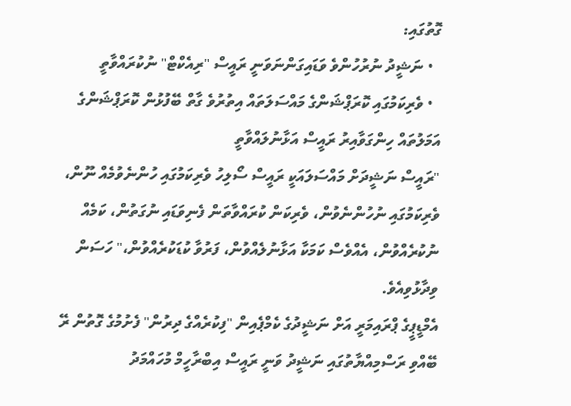ގޮތުގައި:
  • ނަޝީދު ނުރުހުންވެ ވަޑައިގަންނަވަނީ ރައީސް "ރިއެކްޓް" ނުކުރައްވާތީ
  • ވެރިކަމުގައި ކޮރަޕްޝަންގެ މައްސަލަތައް އިތުރުވެ ގާތް ބޭފުޅުން ކޮރަޕްޝަންގެ އަމަލުތައް ހިންގަވާއިރު ރައީސް އަޅާނުލައްވާތީ
"ރައީސް ނަޝީދަށް މައްސަލައަކީ ރައީސް ސޯލިހު ވެރިކަމުގައި ހުންނެވުމެއް ނޫން، ވެރިކަމުގައި ނުހުންނެވުން، ވެރިކަން ކުރައްވާތަން ފެނިވަޑައި ނުގަތުން، ކަމެއް ނުކުރެއްވުން، އެއްވެސް ކަމަކާ އަޅާނުލެއްވުން، ފަރުވާ ކުޑަކުރެއްވުން،" ހަސަން ވިދާޅުވިއެވެ.
އެމްޑީޕީގެ ޕްރައިމަރީ އަށް ނަޝީދުގެ ކެމްޕެއިން "ފިކުރެއްގެ ދިރުން" ފެށުމުގެ ގޮތުން ރޭ ބޭއްވި ރަސްމިއްޔާތުގައި ނަޝީދު ވަނީ ރައީސް އިބްރާހީމް މުހައްމަދު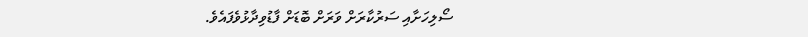ސޯލިހަށާއި ސަރުކާރަށް ވަރަށް ބޮޑަށް ފާޑުވިދާޅުވެފައެވެ.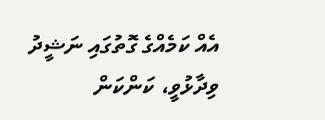އެއް ކަމެއްގެ ގޮތުގައި ނަޝީދު ވިދާޅުވީ، ކަންކަން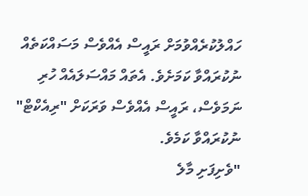ހައްލުކުރެއްވުމަށް ރައީސް އެއްވެސް މަސައްކަތެއް ނުކުރައްވާ ކަމަށެވެ. އެތައް މައްސަލައެއް ހުރި ނަމަވެސް، ރައީސް އެއްވެސް ވަރަކަށް "ރިއެކްޓް" ނުކުރައްވާ ކަމެވެ.
"ވެށިފަށި މާލެ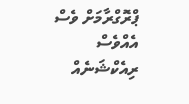ޕްރޮގްރާމަށް ވެސް އެއްވެސް ރިއެކްޝަނެއް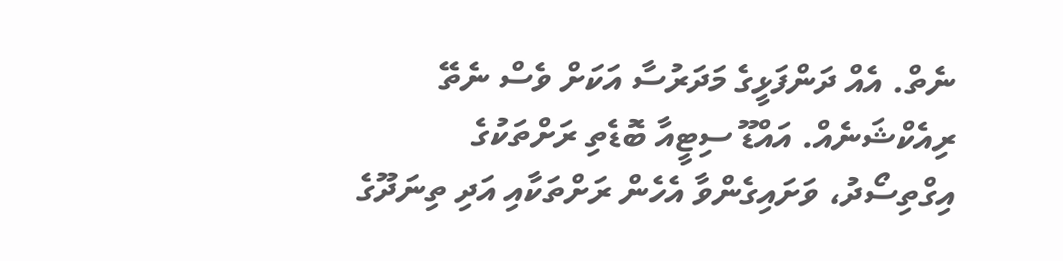ނެތް. އެއް ދަންފަޅީގެ މަދަރުސާ އަކަށް ވެސް ނެތޭ ރިއެކްޝަނެއް. އައްޑޫ ސިޓީއާ ބޮޑެތި ރަށްތަކުގެ އިގްތިސޯދު، ވަށައިގެންވާ އެހެން ރަށްތަކާއި އަދި ތިނަދޫގެ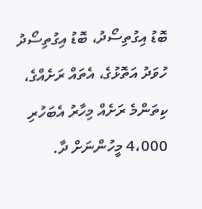ބޮޑު އިގުތިސޯދު، ބޮޑު އިގުތިސޯދު ހުވަދު އަތޮޅުގެ، އެތައް ރަށެއްގެ، ކިތަންމެ ރަށެއް މިހާރު އެބަހުރި 4،000 މީހުންނަށް ދާ.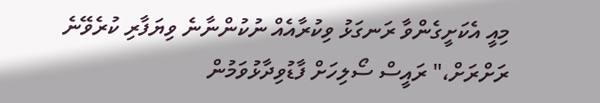މިއީ އެކަށީގެންވާ ރަނގަޅު ވިކުރާއެއް ނުކުންނާނެ ވިޔަފާރި ކުރެވޭނެ ރަށްރަށް،" ރައީސް ސޯލިހަށް ފާޑުވިދާޅުވަމުން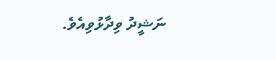ނަޝީދު ވިދާޅުވިއެވެ.